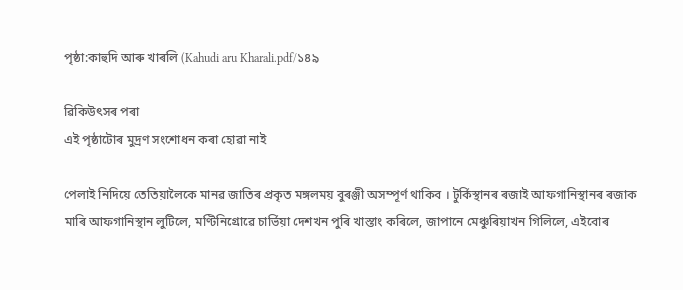পৃষ্ঠা:কাহুদি আৰু খাৰলি (Kahudi aru Kharali.pdf/১৪৯

ৱিকিউৎসৰ পৰা
এই পৃষ্ঠাটোৰ মুদ্ৰণ সংশোধন কৰা হোৱা নাই

পেলাই নিদিয়ে তেতিয়ালৈকে মানৱ জাতিৰ প্রকৃত মঙ্গলময় বুৰঞ্জী অসম্পূর্ণ থাকিব । টুর্কিস্থানৰ ৰজাই আফগানিস্থানৰ ৰজাক মাৰি আফগানিস্থান লুটিলে, মণ্টিনিগ্রোৱে চাৰ্ভিয়া দেশখন পুৰি খাস্তাং কৰিলে, জাপানে মেঞ্চুৰিয়াখন গিলিলে, এইবোৰ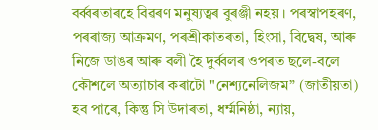বৰ্ব্বৰতাৰহে বিৱৰণ মনুষ্যত্বৰ বুৰঞ্জী নহয় । পৰস্বাপহৰণ, পৰৰাজ্য আক্রমণ, পৰশ্ৰীকাতৰতা, হিংসা, বিদ্বেষ, আৰু নিজে ডাঙৰ আৰু বলী হৈ দুৰ্ব্বলৰ ওপৰত ছলে-বলে কৌশলে অত্যাচাৰ কৰাটো "নেশ্যনেলিজম” (জাতীয়তা) হব পাৰে, কিন্তু সি উদাৰতা, ধৰ্ম্মনিষ্ঠা, ন্যায়,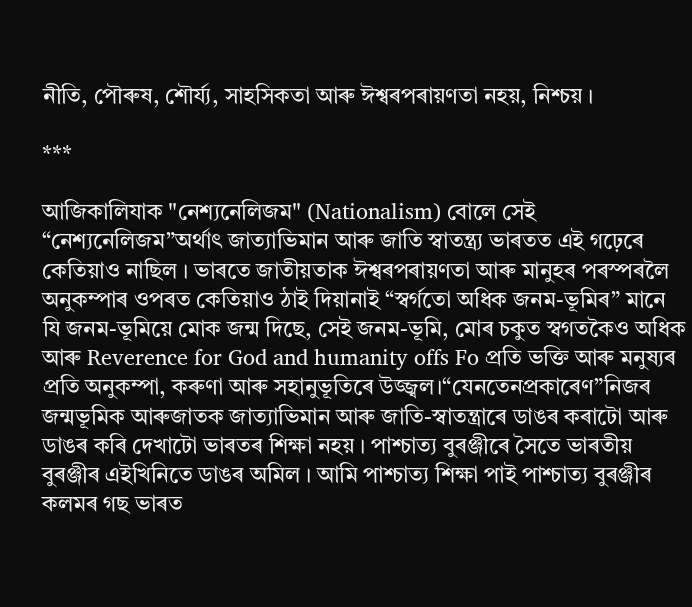নীতি, পৌৰুষ, শৌৰ্য্য, সাহসিকতা আৰু ঈশ্বৰপৰায়ণতা নহয়, নিশ্চয় ।

***

আজিকালিযাক "নেশ্যনেলিজম" (Nationalism) বোলে সেই “নেশ্যনেলিজম”অর্থাৎ জাত্যাভিমান আৰু জাতি স্বাতন্ত্র্য ভাৰতত এই গঢ়েৰে কেতিয়াও নাছিল । ভাৰতে জাতীয়তাক ঈশ্বৰপৰায়ণতা আৰু মানুহৰ পৰস্পৰলৈ অনুকম্পাৰ ওপৰত কেতিয়াও ঠাই দিয়ানাই “স্বৰ্গতো অধিক জনম-ভূমিৰ” মানে যি জনম-ভূমিয়ে মোক জন্ম দিছে, সেই জনম-ভূমি, মোৰ চকুত স্বগতকৈও অধিক আৰু Reverence for God and humanity offs Fo প্রতি ভক্তি আৰু মনুষ্যৰ প্রতি অনুকম্পা, কৰুণা আৰু সহানুভূতিৰে উজ্জ্বল।“যেনতেনপ্রকাৰেণ”নিজৰ জন্মভূমিক আৰুজাতক জাত্যাভিমান আৰু জাতি-স্বাতন্ত্রাৰে ডাঙৰ কৰাটো আৰু ডাঙৰ কৰি দেখাটো ভাৰতৰ শিক্ষা নহয় । পাশ্চাত্য বুৰঞ্জীৰে সৈতে ভাৰতীয় বুৰঞ্জীৰ এইখিনিতে ডাঙৰ অমিল । আমি পাশ্চাত্য শিক্ষা পাই পাশ্চাত্য বুৰঞ্জীৰ কলমৰ গছ ভাৰত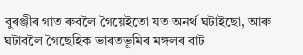বুৰঞ্জীৰ গাত ৰুবলৈ গৈয়েইতো যত অনর্থ ঘটাইছো, আৰু ঘটাবলৈ গৈছেহিক ভাৰতভূমিৰ মঙ্গলৰ বাট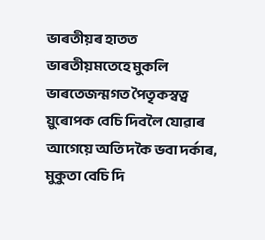ভাৰতীয়ৰ হাতত ভাৰতীয়মতেহে মুকলি ভাৰতেজন্মগত পৈতৃকস্বত্ব য়ুৰোপক বেচি দিবলৈ যোৱাৰ আগেয়ে অতি দকৈ ভবা দৰ্কাৰ, মুকুতা বেচি দি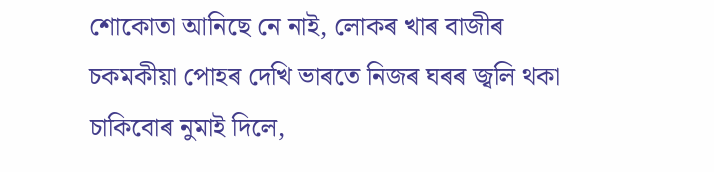শোকোতা আনিছে নে নাই, লোকৰ খাৰ বাজীৰ চকমকীয়া পোহৰ দেখি ভাৰতে নিজৰ ঘৰৰ জ্বলি থকা চাকিবোৰ নুমাই দিলে,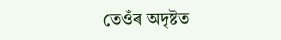তেওঁৰ অদৃষ্টত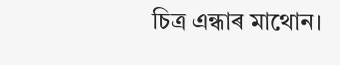চিত্ৰ এন্ধাৰ মাথোন।